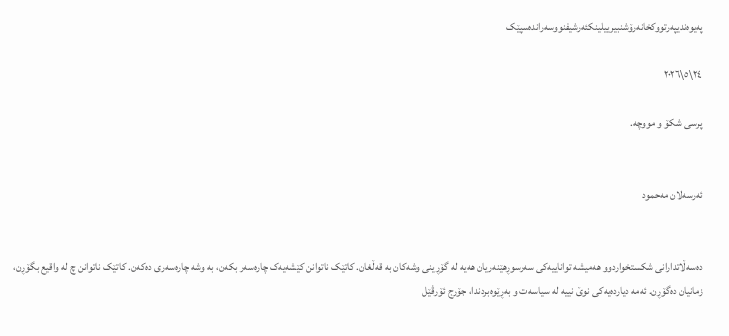په‌یوه‌ندیپه‌رتووکخانه‌رۆشنبیرییلینکئه‌رشیفنووسه‌رانده‌سپێک

٢٤\٥\٢٠٢٦

پرسی شکۆ و مووچە.


ئەرسەلان مەحمود


دەسەڵاتدارانی شکستخواردوو هەمیشە تواناییەکی سەرسوڕهێنەریان هەیە لە گۆڕینی وشەکان بە قەڵغان. کاتێک ناتوانن کێشەیەک چارەسەر بکەن، بە وشە چارەسەری دەکەن. کاتێک ناتوانن چ لە واقیع بگۆڕن، زمانیان دەگۆڕن. ئەمە دیاردەیەکی نوێ نییە لە سیاسەت و بەڕێوەبردندا، جۆرج ئۆرڤێل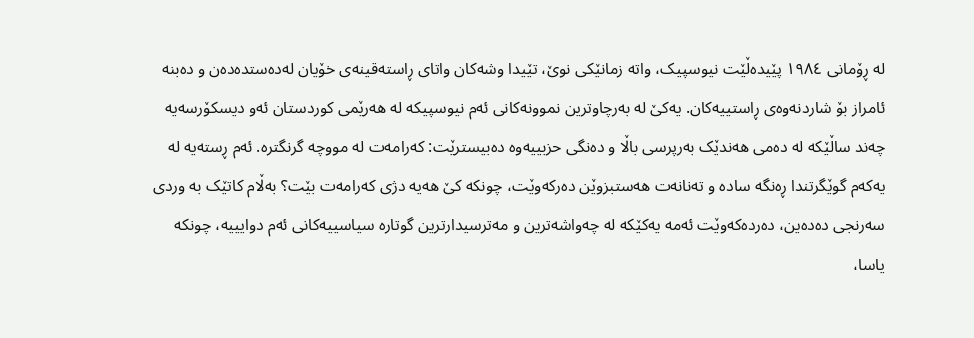لە ڕۆمانی ١٩٨٤ پێیدەڵێت نیوسپیک، واتە زمانێکی نوێ، تێیدا وشەکان واتای ڕاستەقینەی خۆیان لەدەستدەدەن و دەبنە ئامراز بۆ شاردنەوەی ڕاستییەکان. یەکێ لە بەرچاوترین نموونەکانی ئەم نیوسپیکە لە هەرێمی کوردستان ئەو دیسکۆرسەیە چەند ساڵێکە لە دەمی هەندێک بەرپرسی باڵا و دەنگی حزبییەوە دەبیسترێت: کەرامەت لە مووچە گرنگترە. ئەم ڕستەیە لە یەکەم گوێگرتندا ڕەنگە سادە و تەنانەت هەستبزوێن دەرکەوێت، چونکە کێ هەیە دژی کەرامەت بێت؟ بەڵام کاتێک بە وردی سەرنجی دەدەین، دەردەکەوێت ئەمە یەکێکە لە چەواشەترین و مەترسیدارترین گوتارە سیاسییەکانی ئەم دوایییە، چونکە یاسا،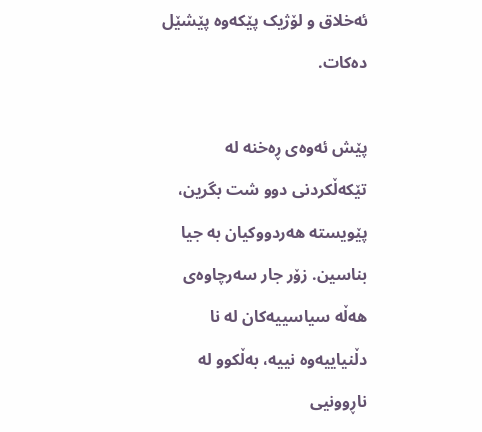ئەخلاق و لۆژیک پێکەوە پێشێل دەکات.

پێش ئەوەی ڕەخنە لە تێکەڵکردنی دوو شت بگرین، پێویستە هەردووکیان بە جیا بناسین. زۆر جار سەرچاوەی هەڵە سیاسییەکان لە نا دڵنیاییەوە نییە، بەڵکوو لە ناڕوونیی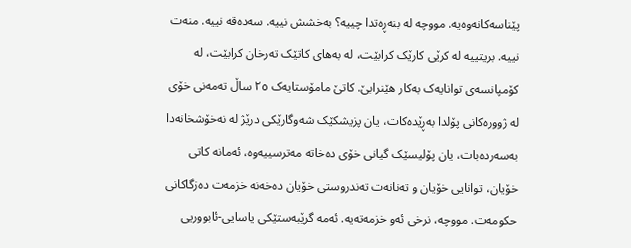پێناسەکانەوەیە. مووچە لە بنەڕەتدا چییە؟ بەخشش نییە. سەدەقە نییە. منەت نییە. بریتییە لە کرێی کارێک کرابێت، لە بەهای کاتێک تەرخان کرابێت، لە کۆمپانسەی توانایەک بەکار هێنرابێ. کاتێ مامۆستایەک ٢٥ ساڵ تەمەنی خۆی لە ژوورەکانی پۆلدا بەڕێدەکات، یان پزیشکێک شەوگارێکی درێژ لە نەخۆشخانەدا بەسەردەبات، یان پۆلیسێک گیانی خۆی دەخاتە مەترسییەوە، ئەمانە کاتی خۆیان، توانایی خۆیان و تەنانەت تەندروستی خۆیان دەخەنە خزمەت دەزگاکانی حکومەت. مووچە، نرخی ئەو خزمەتەیە. ئەمە گرێبەستێکی یاسایی-ئابووریی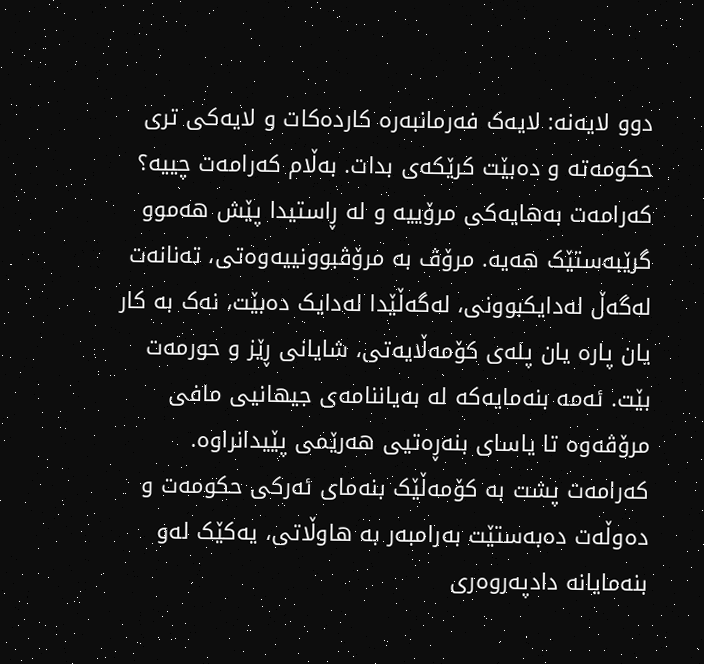دوو لایەنە: لایەک فەرمانبەرە کاردەکات و لایەکی تری حکومەتە و دەبێت کرێکەی بدات. بەڵام کەرامەت چییە؟ کەرامەت بەهایەکی مرۆییە و لە ڕاستیدا پێش هەموو گرێبەستێک هەیە. مرۆڤ بە مرۆڤبوونییەوەتی، تەنانەت لەگەڵ لەدایکبوونی، لەگەڵێدا لەدایک دەبێت، نەک بە کار یان پارە یان پلەی کۆمەڵایەتی، شایانی ڕێز و حورمەت بێت. ئەمە بنەمایەکە لە بەیاننامەی جیهانیی مافی مرۆڤەوە تا یاسای بنەڕەتیی هەرێمی پێیدانراوە. کەرامەت پشت بە کۆمەڵێک بنەمای ئەرکی حکومەت و دەوڵەت دەبەستێت بەرامبەر بە هاوڵاتی، یەکێک لەو بنەمایانە دادپەروەری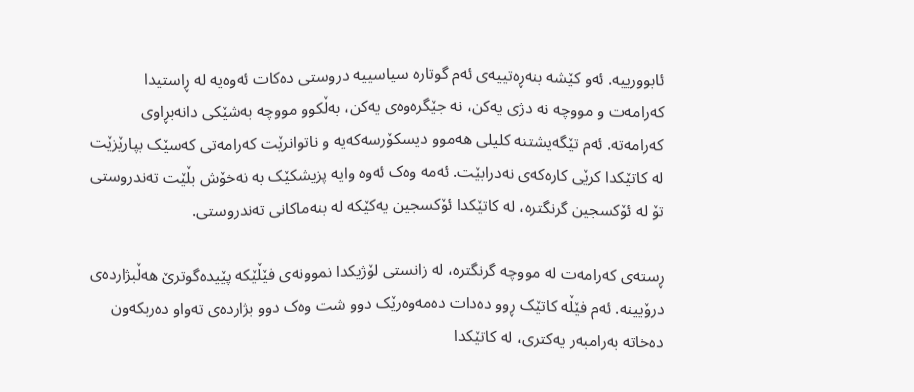ئابوورییە. ئەو کێشە بنەڕەتییەی ئەم گوتارە سیاسییە دروستی دەکات ئەوەیە لە ڕاستیدا کەرامەت و مووچە نە دژی یەکن، نە جێگرەوەی یەکن، بەڵکوو مووچە بەشێکی دانەبڕاوی کەرامەتە. ئەم تێگەیشتنە کلیلی هەموو دیسکۆرسەکەیە و ناتوانرێت کەرامەتی کەسێک بپارێزێت لە کاتێکدا کرێی کارەکەی نەدرابێت. ئەمە وەک ئەوە وایە پزیشکێک بە نەخۆش بڵێت تەندروستی تۆ لە ئۆکسجین گرنگترە، لە کاتێکدا ئۆکسجین یەکێکە لە بنەماکانی تەندروستی.

ڕستەی کەرامەت لە مووچە گرنگترە، لە زانستی لۆژیکدا نموونەی فێڵێکە پێیدەگوترێ هەڵبژاردەی درۆیینە. ئەم فێڵە کاتێک ڕوو دەدات دەمەوەرێک دوو شت وەک دوو بژاردەی تەواو دەربکەون دەخاتە بەرامبەر یەکتری، لە کاتێکدا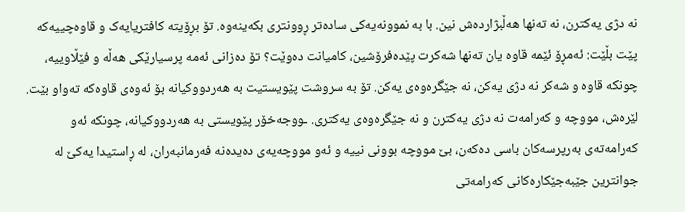نە دژی یەکترن، نە تەنها هەڵبژاردەش نین. با بە نموونەیەکی سادەتر ڕوونتری بکەینەوە. تۆ بڕۆیتە کافتریایەک و قاوەچییەکە پێت بڵێت: ئەمڕۆ ئێمە قاوە یان تەنها شەکرت پێدەفرۆشین، کامیانت دەوێت؟ تۆ دەزانی ئەمە پرسیارێکی هەڵە و فێڵاوییە، چونکە قاوە و شەکر نە دژی یەکن، نە جێگرەوەی یەکن. تۆ بە سروشت پێویستیت بە هەردووکیانە بۆ ئەوەی قاوەکە تەواو بێت. لێرەش، مووچە و کەرامەت نە دژی یەکترن و نە جێگرەوەی یەکتری. ـووجەخۆر پێویستی بە هەردووکیانە، چونکە ئەو کەرامەتەی بەرپرسەکان باسی دەکەن، بێ مووچە بوونی نییە و ئەو مووچەیەی دەیدەنە فەرمانبەران، لە ڕاستیدا یەکێ لە جوانترین جێبەجێکارەکانی کەرامەتی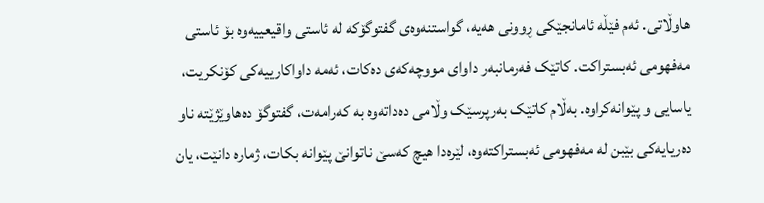هاوڵاتی. ئەم فێڵە ئامانجێکی ڕوونی هەیە، گواستنەوەی گفتوگۆکە لە ئاستی واقیعییەوە بۆ ئاستی مەفهومی ئەبستراکت. کاتێک فەرمانبەر داوای مووچەکەی دەکات، ئەمە داواکارییەکی کۆنکریت، یاسایی و پێوانەکراوە. بەڵام کاتێک بەرپرسێک وڵامی دەداتەوە بە کەرامەت، گفتوگۆ دەهاوێژێتە ناو دەریایەکی بێبن لە مەفهومی ئەبستراکتەوە، لێرەدا هیچ کەسێ ناتوانێ پێوانە بکات، ژمارە دانێت، یان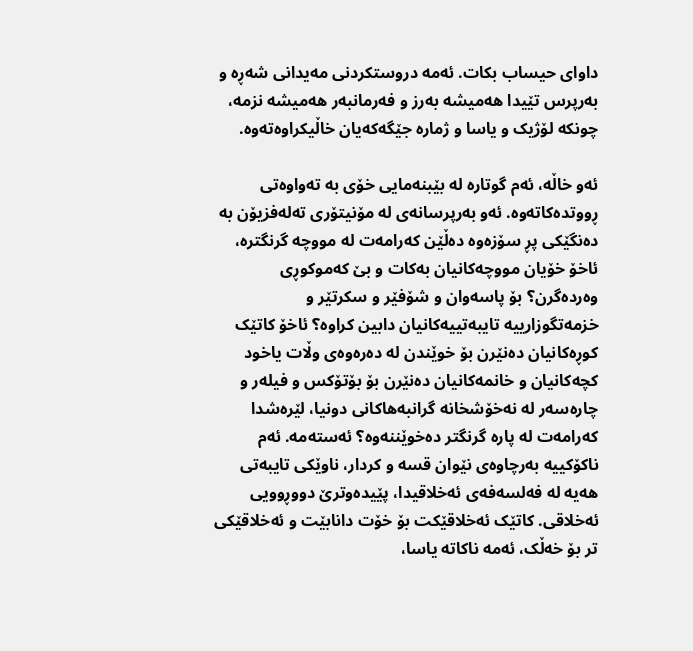داوای حیساب بکات. ئەمە دروستکردنی مەیدانی شەڕە و بەرپرس تێیدا هەمیشە بەرز و فەرمانبەر هەمیشە نزمە، چونکە لۆژیک و یاسا و ژمارە جێگەکەیان خاڵیکراوەتەوە.

ئەو خاڵە، ئەم گوتارە لە بێبنەمایی خۆی بە تەواوەتی ڕووتدەکاتەوە. ئەو بەرپرسانەی لە مۆنیتۆری تەلەفزیۆن بە دەنگێکی پڕ سۆزەوە دەڵێن کەرامەت لە مووچە گرنگترە، ئاخۆ خۆیان مووچەکانیان بەکات و بێ کەموکوڕی وەردەگرن؟ بۆ پاسەوان و شۆفێر و سکرتێر و خزمەتگوزارییە تایبەتییەکانیان دابین کراوە؟ ئاخۆ کاتێک کوڕەکانیان دەنێرن بۆ خوێندن لە دەرەوەی وڵات یاخود کچەکانیان و خانمەکانیان دەنێرن بۆ بۆتۆکس و فیلەر و چارەسەر لە نەخۆشخانە گرانبەهاکانی دونیا، لێرەشدا کەرامەت لە پارە گرنگتر دەخوێننەوە؟ ئەستەمە. ئەم ناکۆکییە بەرچاوەی نێوان قسە و کردار، ناوێکی تایبەتی هەیە لە فەلسەفەی ئەخلاقیدا، پێیدەوترێ دووڕوویی ئەخلاقی. کاتێک ئەخلاقێکت بۆ خۆت دانابێت و ئەخلاقێکی تر بۆ خەڵک، ئەمە ناکاتە یاسا،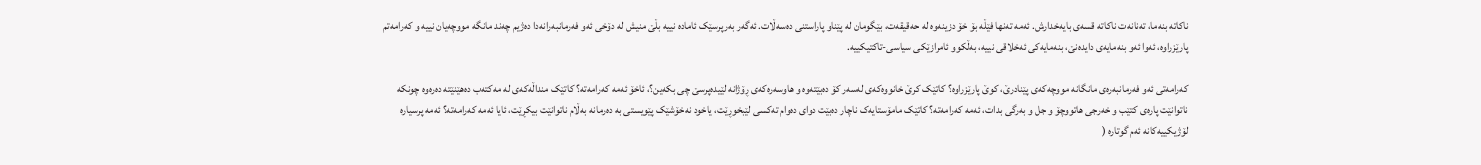ناکاتە بنەما، تەنانەت ناکاتە قسەی بایەخدارش. ئەمە تەنها فێڵە بۆ خۆ دزینەوە لە حەقیقەت، بێگومان لە پێناو پاراستنی دەسەڵات. ئەگەر بەرپرسێک ئامادە نییە بڵێ منیش لە دۆخی ئەو فەرمانبەرانەدا دەژیم چەند مانگە مووچەیان نییە و کەرامەتم پارێزراوە، ئەوا ئەو بنەمایەی دایدەنێ، بنەمایەکی ئەخلاقی نییە، بەڵکوو ئامرازێکی سیاسی-تاکتیکییە.

کەرامەتی ئەو فەرمانبەرەی مانگانە مووچەکەی پێنادرێ، کوێ پارێزراوە؟ کاتێک کرێ خانووەکەی لەسەر کۆ دەبێتەوە و هاوسەرەکەی ڕۆژانە لێیدەپرسێ چی بکەین؟، ئاخۆ ئەمە کەرامەتە؟ کاتێک منداڵەکەی لە مەکتەب دەهێنێتە دەرەوە چونکە ناتوانێت پارەی کتێب و خەرجی هاتووچۆ و جل و بەرگی بدات، ئەمە کەرامەتە؟ کاتێک مامۆستایەک ناچار دەبێت دوای دەوام تەکسی لێبخوڕێت، یاخود نەخۆشێک پێویستی بە دەرمانە بەڵام ناتوانێت بیکڕێت، ئایا ئەمە کەرامەتە؟ ئەمە پرسیارە لۆژیکییەکانە ئەم گوتارە (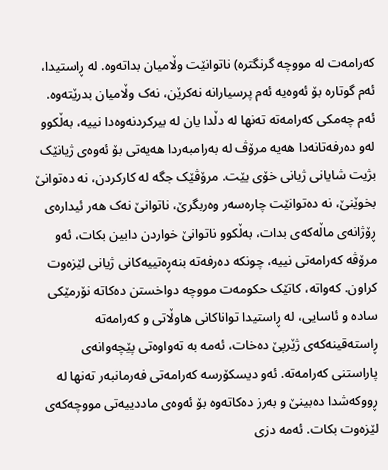کەرامەت لە مووچە گرنگترە) ناتوانێت وڵامیان بداتەوە. لە ڕاستیدا، ئەم گوتارە بۆ ئەوەیە ئەم پرسیارانە نەکرێن، نەک وڵامیان بدرێتەوە. ئەم چەمکی کەرامەتە تەنها لە دڵدا یان لە بیرکردنەوەدا نییە، بەڵکوو لەو دەرفەتانەدا هەیە مرۆڤ لە بەرامبەردا هەیەتی بۆ ئەوەی ژیانێک بژیت شایانی ژیانی خۆی یێت. مرۆڤێک جگە لە کارکردن، نە دەتوانێ بخوێنێ، نە دەتوانێت چارەسەر وەربگرێ، ناتوانێ نەک هەر ئیدارەی ڕۆژانەی ماڵەکەی بدات، بەڵکوو ناتوانێ خواردن دابین بکات، ئەو مرۆڤە کەرامەتی نییە، چونکە دەرفەتە بنەڕەتییەکانی ژیانی لێزەوت کراون. کەواتە، کاتێک حکومەت مووچە دواخستن دەکاتە نۆرمێکی سادە و ئاسایی، لە ڕاستیدا تواناکانی هاوڵاتی و کەرامەتە ڕاستەقینەکەی ژێرپێ دەخات، ئەمە بە تەواوەتی پێچەوانەی پاراستنی کەرامەتە. ئەو دیسکۆرسە کەرامەتی فەرمانبەر تەنها لە ڕووکەشدا دەبینێ و بەرز دەکاتەوە بۆ ئەوەی ماددییەتی مووچەکەی لێزەوت بکات. ئەمە دزی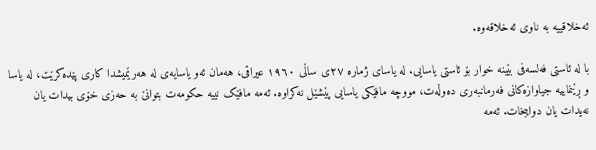ئەخلاقییە بە ناوی ئەخلاقەوە.

با لە ئاستی فەلسەفی بێینە خوار بۆ ئاستی یاسایی. لە یاسای ژمارە ٢٧ی ساڵی ١٩٦٠ عیراقی، هەمان ئەو یاسایەی لە هەرێمیشدا کاری پێدەکرێت، لە یاسا و ڕێنماییە جیاوازەکانی فەرمانبەری دەوڵەت، مووچە مافێکی یاسایی پێشێل نەکراوە. ئەمە مافێک نییە حکومەت بتوانێ بە حەزی خۆی بیدات یان نەیدات یان دوایبخات. ئەمە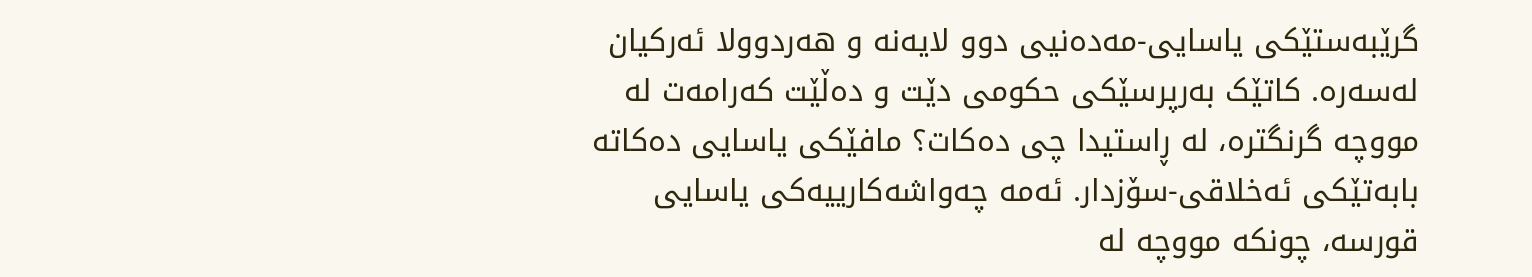گرێبەستێکی یاسایی-مەدەنیی دوو لایەنە و هەردوولا ئەرکیان لەسەرە. کاتێک بەرپرسێکی حکومی دێت و دەڵێت کەرامەت لە مووچە گرنگترە، لە ڕاستیدا چی دەکات؟ مافێکی یاسایی دەکاتە بابەتێکی ئەخلاقی-سۆزدار. ئەمە چەواشەکارییەکی یاسایی قورسە، چونکە مووچە لە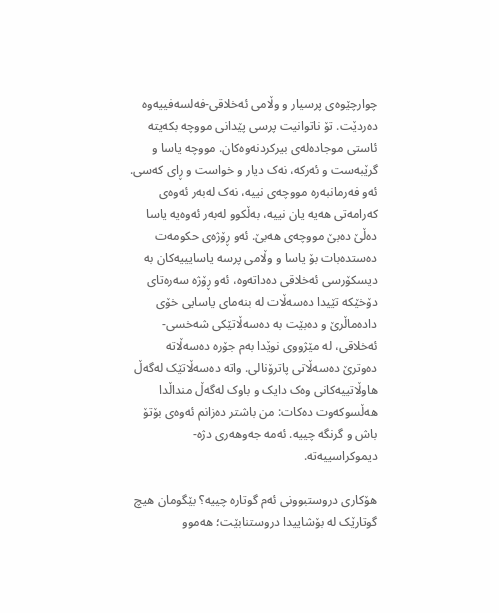چوارچێوەی پرسیار و وڵامی ئەخلاقی-فەلسەفییەوە دەردێت. تۆ ناتوانیت پرسی پێدانی مووچە بکەیتە ئاستی موجادەلەی بیرکردنەوەکان. مووچە یاسا و گرێبەست و ئەرکە، نەک دیار و خواست و ڕای کەسی. ئەو فەرمانبەرە مووچەی نییە، نەک لەبەر ئەوەی کەرامەتی هەیە یان نییە، بەڵکوو لەبەر ئەوەیە یاسا دەڵێ دەبێ مووچەی هەبێ. ئەو ڕۆژەی حکومەت دەستدەبات بۆ یاسا و وڵامی پرسە یاسایییەکان بە دیسکۆرسی ئەخلاقی دەداتەوە، ئەو ڕۆژە سەرەتای دۆخێکە تێیدا دەسەڵات لە بنەمای یاسایی خۆی دادەماڵرێ و دەبێت بە دەسەڵاتێکی شەخسی-ئەخلاقی، لە مێژووی نوێدا بەم جۆرە دەسەڵاتە دەوترێ دەسەڵاتی پاترۆنالی. واتە دەسەڵاتێک لەگەڵ هاوڵاتییەکانی وەک دایک و باوک لەگەڵ منداڵدا هەڵسوکەوت دەکات: من باشتر دەزانم ئەوەی بۆتۆ باش و گرنگە چییە. ئەمە جەوهەری دژە-دیموکراسییەتە.

هۆکاری دروستبوونی ئەم گوتارە چییە؟ بێگومان هیچ گوتارێک لە بۆشاییدا دروستنابێت؛ هەموو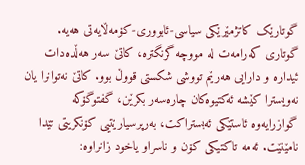گوتارێک کاتژمێرێکی سیاسی-ئابووری-کۆمەڵایەتی هەیە. گوتاری کەرامەت لە مووچە گرنگترە، کاتێ سەر هەڵدەدات ئیدارە و دارایی هەرێم تووشی شکستی قووڵ بوو. کاتێ نەتوانرا یان نەویسترا کێشە ئەکتیوەکان چارەسەر بکرێن، گفتوگۆکە گوازرایەوە ئاستێکی ئەبستراکت، بەرپرسیارێتیی کۆنکریتی تێدا نامێنێت. ئەمە تاکتیکی کۆن و ناسراو یاخود زانراوە: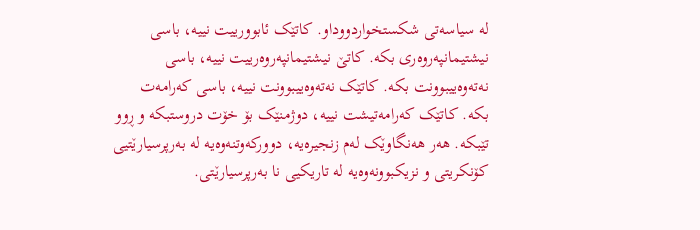لە سیاسەتی شکستخواردووداو. کاتێک ئابوورییت نییە، باسی نیشتیمانپەروەری بکە. کاتێ نیشتیمانپەروەرییت نییە، باسی نەتەوەییبوونت بکە. کاتێک نەتەوەییبوونت نییە، باسی کەرامەت بکە. کاتێک کەرامەتیشت نییە، دوژمنێک بۆ خۆت دروستبکە و ڕوو تێبکە. هەر هەنگاوێک لەم زنجیرەیە، دوورکەوتنەوەیە لە بەرپرسیارێتیی کۆنکریتی و نزیکبوونەوەیە لە تاریکیی نا بەرپرسیارێتی.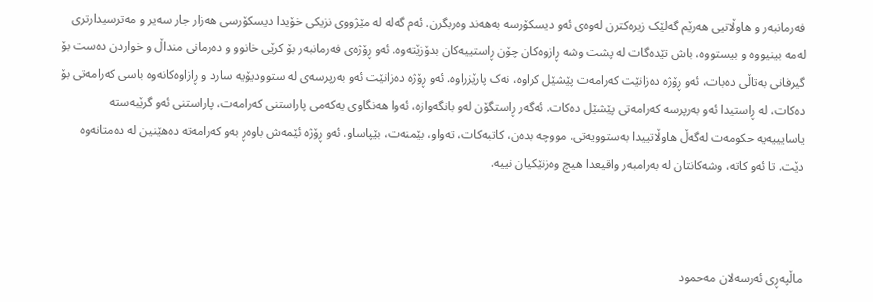فەرمانبەر و هاوڵاتیی هەرێم گەلێک زیرەکترن لەوەی ئەو دیسکۆرسە بەهەند وەربگرن. ئەم گەلە لە مێژووی نزیکی خۆیدا دیسکۆرسی هەزار جار سەیر و مەترسیدارتری لەمە بینیووە و بیستووە، باش تێدەگات لە پشت وشە ڕازوەکان چۆن ڕاستییەکان بدۆزێتەوە. ئەو ڕۆژەی فەرمانبەر بۆ کرێی خانوو و دەرمانی منداڵ و خواردن دەست بۆ گیرفانی بەتاڵی دەبات، ئەو ڕۆژە دەزانێت کەرامەت پێشێل کراوە، نەک پارێزراوە. ئەو ڕۆژە دەزانێت ئەو بەرپرسەی لە ستوودیۆیە سارد و ڕازاوەکانەوە باسی کەرامەتی بۆ دەکات، لە ڕاستیدا ئەو بەرپرسە کەرامەتی پێشێل دەکات. ئەگەر ڕاستگۆن لەو بانگەوازە، ئەوا هەنگاوی یەکەمی پاراستنی کەرامەت، پاراستنی ئەو گرێبەستە یاسایییەیە حکومەت لەگەڵ هاوڵاتییدا بەستوویەتی. مووچە بدەن، کاتبەکات، تەواو، بێمنەت، بێپاساو. ئەو ڕۆژە ئێمەش باوەڕ بەو کەرامەتە دەهێنین لە دەمتانەوە دێت. تا ئەو کاتە، وشەکانتان لە بەرامبەر واقیعدا هیچ وەزنێکیان نییە.



ماڵپه‌ڕی ئه‌رسه‌لان مه‌حمود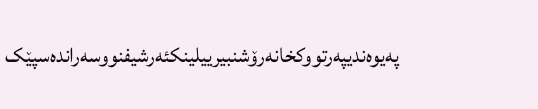په‌یوه‌ندیپه‌رتووکخانه‌رۆشنبیرییلینکئه‌رشیفنووسه‌رانده‌سپێک